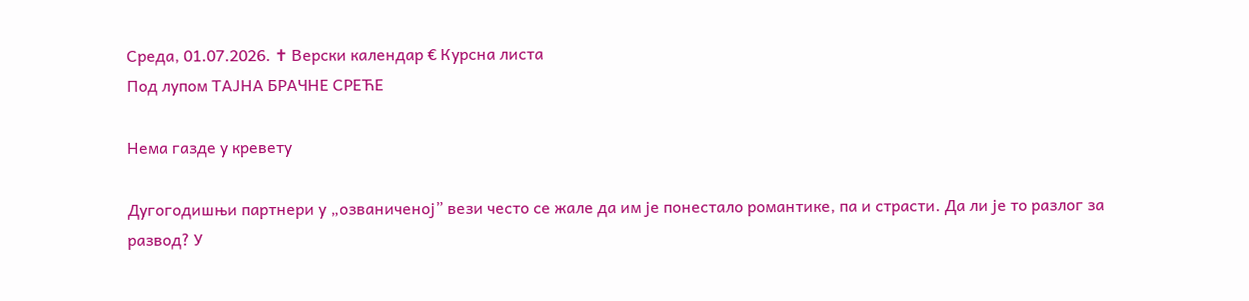Среда, 01.07.2026. ✝ Верски календар € Курсна листа
Под лупом ТАЈНА БРАЧНЕ СРЕЋЕ

Нема газде у кревету

Дугогодишњи партнери у „озваниченој” вези често се жале да им је понестало романтике, па и страсти. Да ли је то разлог за развод? У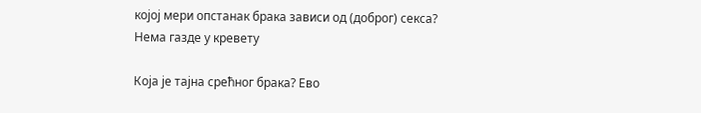којој мери опстанак брака зависи од (доброг) секса?
Нема газде у кревету

Која је тајна срећног брака? Ево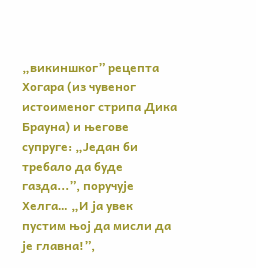„викиншког” рецепта Хогара (из чувеног истоименог стрипа Дика Брауна) и његове супруге: „Један би требало да буде газда...”, поручује Хелга… „И ја увек пустим њој да мисли да је главна!”,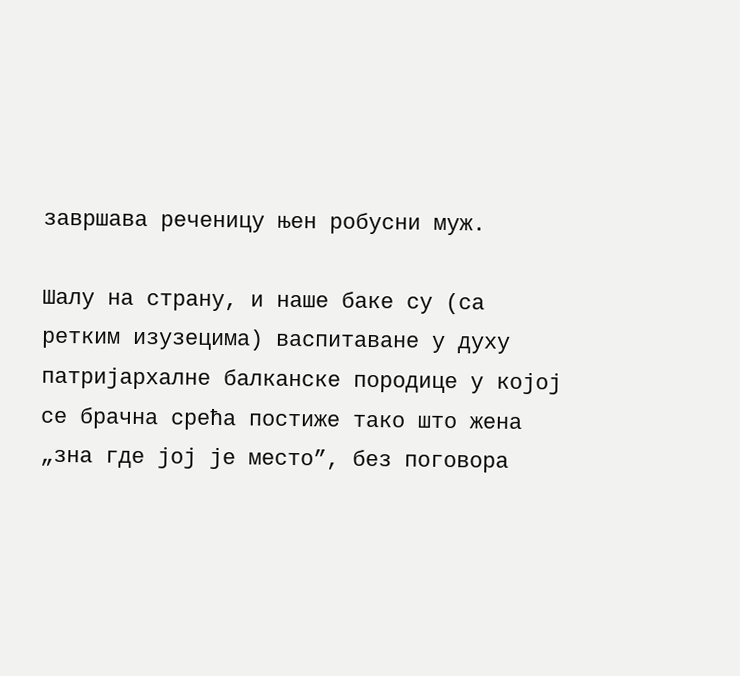завршава реченицу њен робусни муж.

Шалу на страну, и наше баке су (са ретким изузецима) васпитаване у духу патријархалне балканске породице у којој се брачна срећа постиже тако што жена „зна где јој је место”, без поговора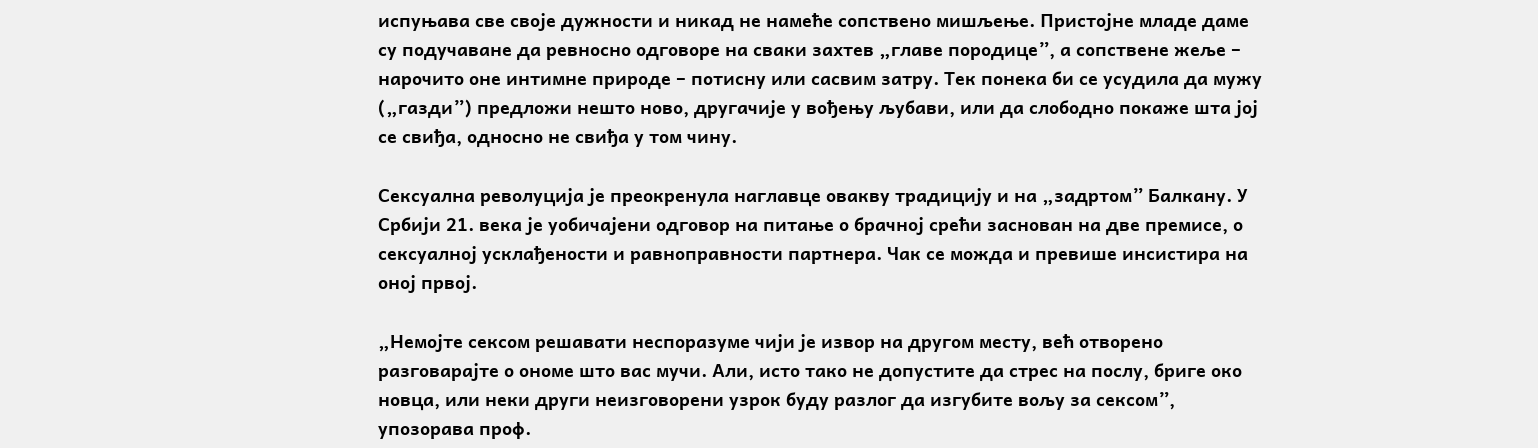испуњава све своје дужности и никад не намеће сопствено мишљење. Пристојне младе даме су подучаване да ревносно одговоре на сваки захтев „главе породице”, а сопствене жеље – нарочито оне интимне природе – потисну или сасвим затру. Тек понека би се усудила да мужу („газди”) предложи нешто ново, другачије у вођењу љубави, или да слободно покаже шта јој се свиђа, односно не свиђа у том чину.

Сексуална револуција је преокренула наглавце овакву традицију и на „задртом” Балкану. У Србији 21. века је уобичајени одговор на питање о брачној срећи заснован на две премисе, о сексуалној усклађености и равноправности партнера. Чак се можда и превише инсистира на оној првој.

„Немојте сексом решавати неспоразуме чији је извор на другом месту, већ отворено разговарајте о ономе што вас мучи. Али, исто тако не допустите да стрес на послу, бриге око новца, или неки други неизговорени узрок буду разлог да изгубите вољу за сексом”, упозорава проф.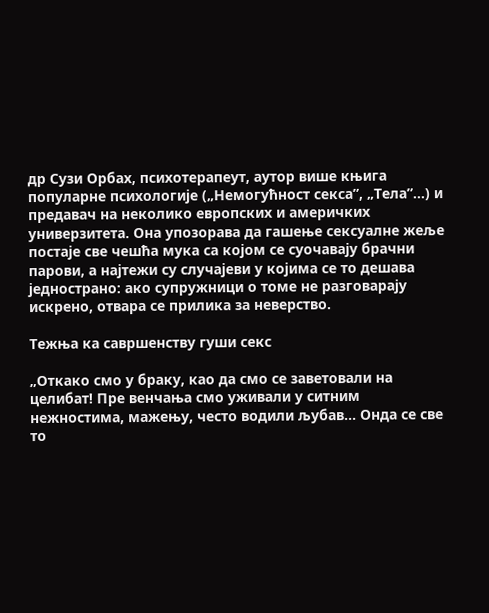др Сузи Орбах, психотерапеут, аутор више књига популарне психологије („Немогућност секса”, „Тела”...) и предавач на неколико европских и америчких универзитета. Она упозорава да гашење сексуалне жеље постаје све чешћа мука са којом се суочавају брачни парови, а најтежи су случајеви у којима се то дешава једнострано: ако супружници о томе не разговарају искрено, отвара се прилика за неверство.

Тежња ка савршенству гуши секс

„Откако смо у браку, као да смо се заветовали на целибат! Пре венчања смо уживали у ситним нежностима, мажењу, често водили љубав... Онда се све то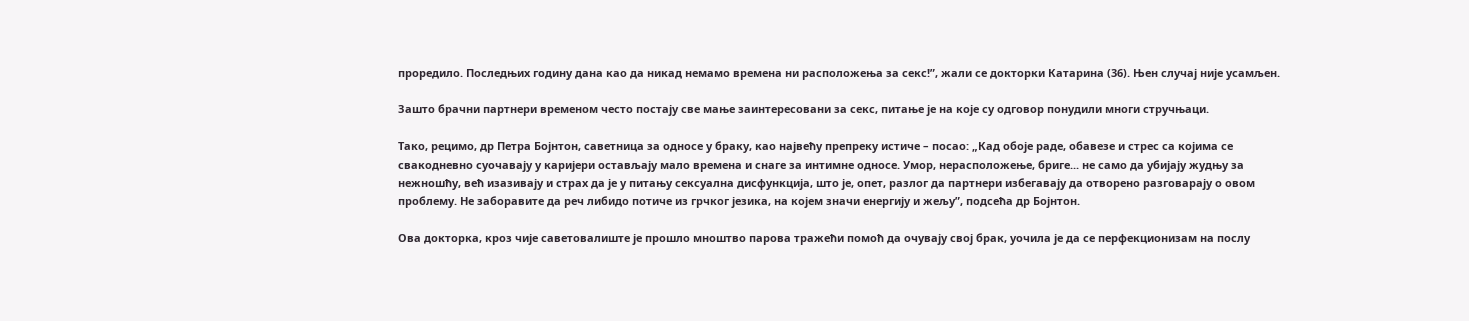проредило. Последњих годину дана као да никад немамо времена ни расположења за секс!”, жали се докторки Катарина (36). Њен случај није усамљен.

Зашто брачни партнери временом често постају све мање заинтересовани за секс, питање је на које су одговор понудили многи стручњаци.

Тако, рецимо, др Петра Бојнтон, саветница за односе у браку, као највећу препреку истиче – посао: „Кад обоје раде, обавезе и стрес са којима се свакодневно суочавају у каријери остављају мало времена и снаге за интимне односе. Умор, нерасположење, бриге... не само да убијају жудњу за нежношћу, већ изазивају и страх да је у питању сексуална дисфункција, што је, опет, разлог да партнери избегавају да отворено разговарају о овом проблему. Не заборавите да реч либидо потиче из грчког језика, на којем значи енергију и жељу”, подсећа др Бојнтон.

Ова докторка, кроз чије саветовалиште је прошло мноштво парова тражећи помоћ да очувају свој брак, уочила је да се перфекционизам на послу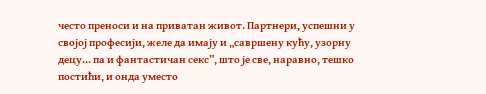често преноси и на приватан живот. Партнери, успешни у својој професији, желе да имају и „савршену кућу, узорну децу... па и фантастичан секс”, што је све, наравно, тешко постићи, и онда уместо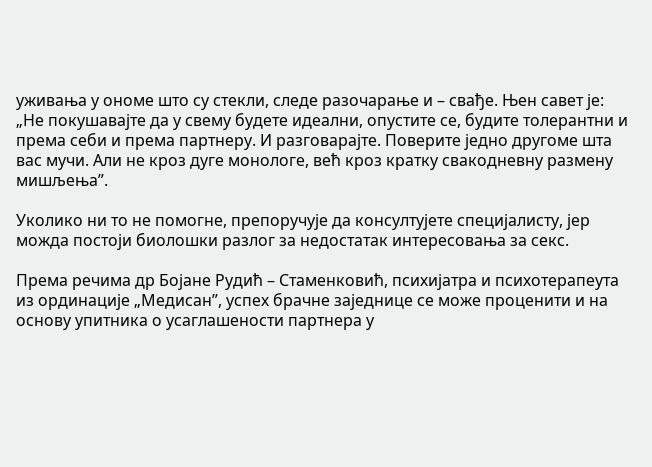уживања у ономе што су стекли, следе разочарање и – свађе. Њен савет је: „Не покушавајте да у свему будете идеални, опустите се, будите толерантни и према себи и према партнеру. И разговарајте. Поверите једно другоме шта вас мучи. Али не кроз дуге монологе, већ кроз кратку свакодневну размену мишљења”.

Уколико ни то не помогне, препоручује да консултујете специјалисту, јер можда постоји биолошки разлог за недостатак интересовања за секс.

Према речима др Бојане Рудић – Стаменковић, психијатра и психотерапеута из ординације „Медисан”, успех брачне заједнице се може проценити и на основу упитника о усаглашености партнера у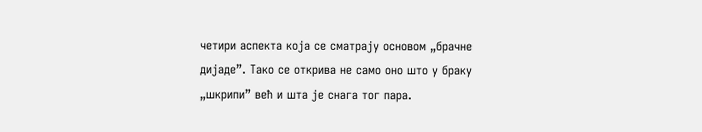четири аспекта која се сматрају основом „брачне дијаде”. Тако се открива не само оно што у браку „шкрипи” већ и шта је снага тог пара.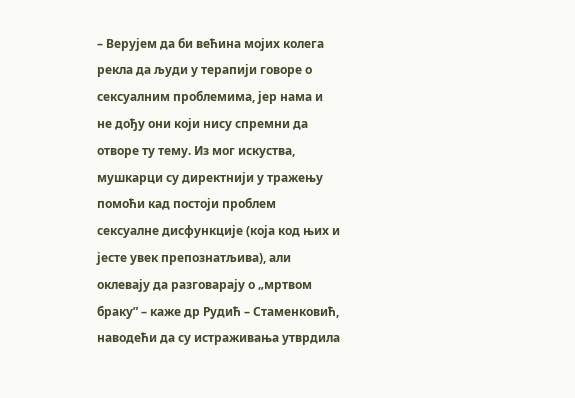– Верујем да би већина мојих колега рекла да људи у терапији говоре о сексуалним проблемима, јер нама и не дођу они који нису спремни да отворе ту тему. Из мог искуства, мушкарци су директнији у тражењу помоћи кад постоји проблем сексуалне дисфункције (која код њих и јесте увек препознатљива), али оклевају да разговарају о „мртвом браку” – каже др Рудић – Стаменковић, наводећи да су истраживања утврдила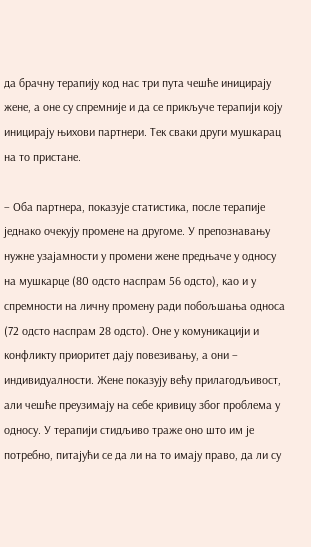да брачну терапију код нас три пута чешће иницирају жене, а оне су спремније и да се прикључе терапији коју иницирају њихови партнери. Тек сваки други мушкарац на то пристане.

– Оба партнера, показује статистика, после терапије једнако очекују промене на другоме. У препознавању нужне узајамности у промени жене предњаче у односу на мушкарце (80 одсто наспрам 56 одсто), као и у спремности на личну промену ради побољшања односа (72 одсто наспрам 28 одсто). Оне у комуникацији и конфликту приоритет дају повезивању, а они – индивидуалности. Жене показују већу прилагодљивост, али чешће преузимају на себе кривицу због проблема у односу. У терапији стидљиво траже оно што им је потребно, питајући се да ли на то имају право, да ли су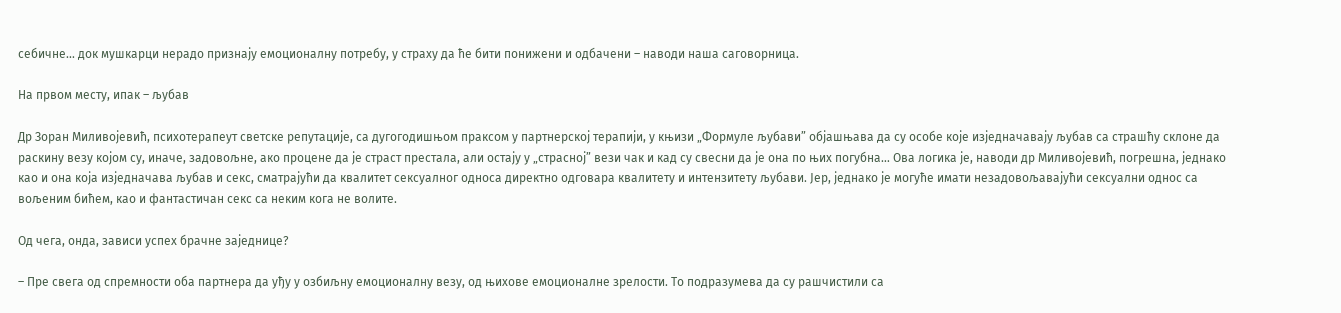себичне... док мушкарци нерадо признају емоционалну потребу, у страху да ће бити понижени и одбачени – наводи наша саговорница.

На првом месту, ипак – љубав

Др Зоран Миливојевић, психотерапеут светске репутације, са дугогодишњом праксом у партнерској терапији, у књизи „Формуле љубави” објашњава да су особе које изједначавају љубав са страшћу склоне да раскину везу којом су, иначе, задовољне, ако процене да је страст престала, али остају у „страсној” вези чак и кад су свесни да је она по њих погубна… Ова логика је, наводи др Миливојевић, погрешна, једнако као и она која изједначава љубав и секс, сматрајући да квалитет сексуалног односа директно одговара квалитету и интензитету љубави. Јер, једнако је могуће имати незадовољавајући сексуални однос са вољеним бићем, као и фантастичан секс са неким кога не волите.

Од чега, онда, зависи успех брачне заједнице?

– Пре свега од спремности оба партнера да уђу у озбиљну емоционалну везу, од њихове емоционалне зрелости. То подразумева да су рашчистили са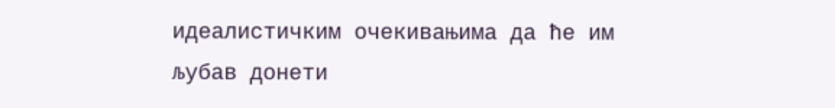идеалистичким очекивањима да ће им љубав донети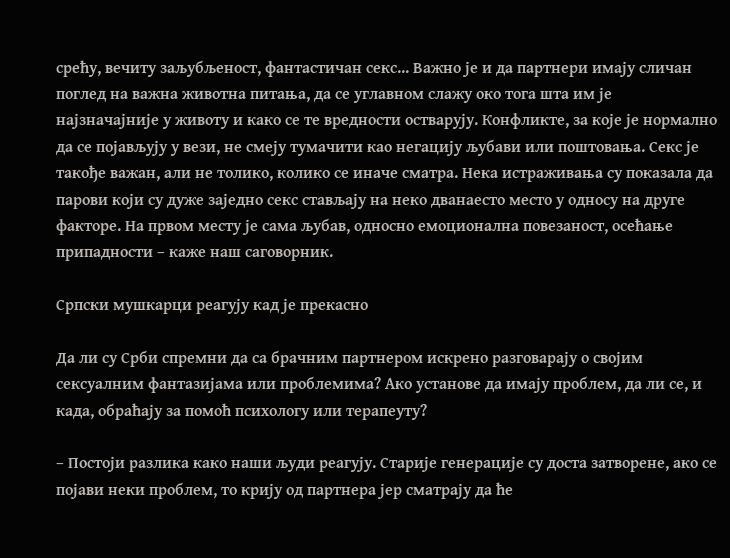срећу, вечиту заљубљеност, фантастичан секс... Важно је и да партнери имају сличан поглед на важна животна питања, да се углавном слажу око тога шта им је најзначајније у животу и како се те вредности остварују. Конфликте, за које је нормално да се појављују у вези, не смеју тумачити као негацију љубави или поштовања. Секс је такође важан, али не толико, колико се иначе сматра. Нека истраживања су показала да парови који су дуже заједно секс стављају на неко дванаесто место у односу на друге факторе. На првом месту је сама љубав, односно емоционална повезаност, осећање припадности – каже наш саговорник.

Српски мушкарци реагују кад је прекасно

Да ли су Срби спремни да са брачним партнером искрено разговарају о својим сексуалним фантазијама или проблемима? Ако установе да имају проблем, да ли се, и када, обраћају за помоћ психологу или терапеуту?

– Постоји разлика како наши људи реагују. Старије генерације су доста затворене, ако се појави неки проблем, то крију од партнера јер сматрају да ће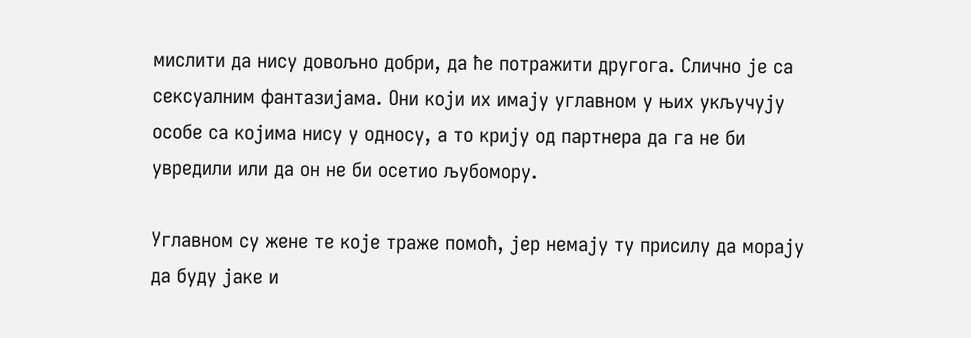мислити да нису довољно добри, да ће потражити другога. Слично је са сексуалним фантазијама. Они који их имају углавном у њих укључују особе са којима нису у односу, а то крију од партнера да га не би увредили или да он не би осетио љубомору.

Углавном су жене те које траже помоћ, јер немају ту присилу да морају да буду јаке и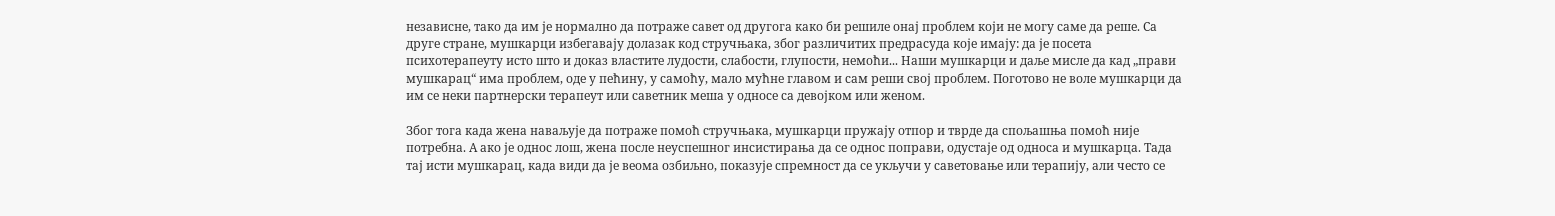независне, тако да им је нормално да потраже савет од другога како би решиле онај проблем који не могу саме да реше. Са друге стране, мушкарци избегавају долазак код стручњака, због различитих предрасуда које имају: да је посета психотерапеуту исто што и доказ властите лудости, слабости, глупости, немоћи... Наши мушкарци и даље мисле да кад „прави мушкарац“ има проблем, оде у пећину, у самоћу, мало мућне главом и сам реши свој проблем. Поготово не воле мушкарци да им се неки партнерски терапеут или саветник меша у односе са девојком или женом.

Због тога када жена наваљује да потраже помоћ стручњака, мушкарци пружају отпор и тврде да спољашња помоћ није потребна. А ако је однос лош, жена после неуспешног инсистирања да се однос поправи, одустаје од односа и мушкарца. Тада тај исти мушкарац, када види да је веома озбиљно, показује спремност да се укључи у саветовање или терапију, али често се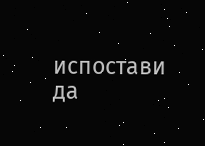испостави да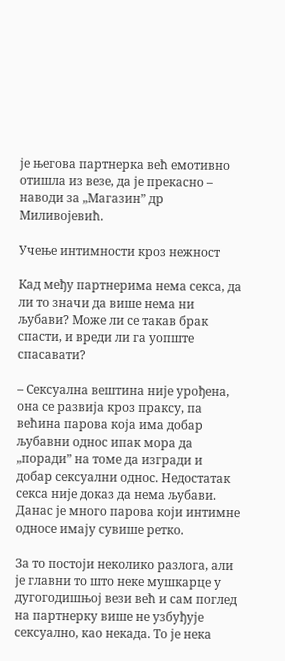је његова партнерка већ емотивно отишла из везе, да је прекасно – наводи за „Магазин” др Миливојевић.

Учење интимности кроз нежност

Кад међу партнерима нема секса, да ли то значи да више нема ни љубави? Може ли се такав брак спасти, и вреди ли га уопште спасавати?

– Сексуална вештина није урођена, она се развија кроз праксу, па већина парова која има добар љубавни однос ипак мора да „поради” на томе да изгради и добар сексуални однос. Недостатак секса није доказ да нема љубави. Данас је много парова који интимне односе имају сувише ретко.

За то постоји неколико разлога, али је главни то што неке мушкарце у дугогодишњој вези већ и сам поглед на партнерку више не узбуђује сексуално, као некада. То је нека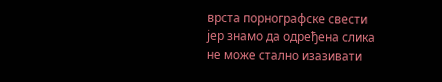врста порнографске свести јер знамо да одређена слика не може стално изазивати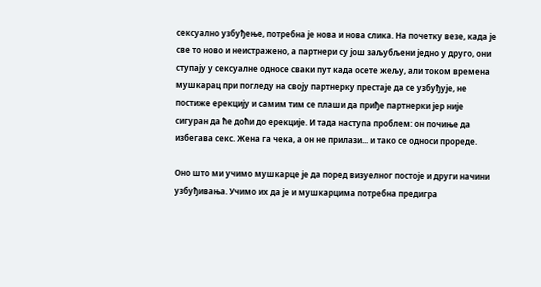сексуално узбуђење, потребна је нова и нова слика. На почетку везе, када је све то ново и неистражено, а партнери су још заљубљени једно у друго, они ступају у сексуалне односе сваки пут када осете жељу, али током времена мушкарац при погледу на своју партнерку престаје да се узбуђује, не постиже ерекцију и самим тим се плаши да приђе партнерки јер није сигуран да ће доћи до ерекције. И тада наступа проблем: он почиње да избегава секс. Жена га чека, а он не прилази... и тако се односи прореде.

Оно што ми учимо мушкарце је да поред визуелног постоје и други начини узбуђивања. Учимо их да је и мушкарцима потребна предигра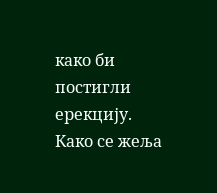како би постигли ерекцију. Како се жеља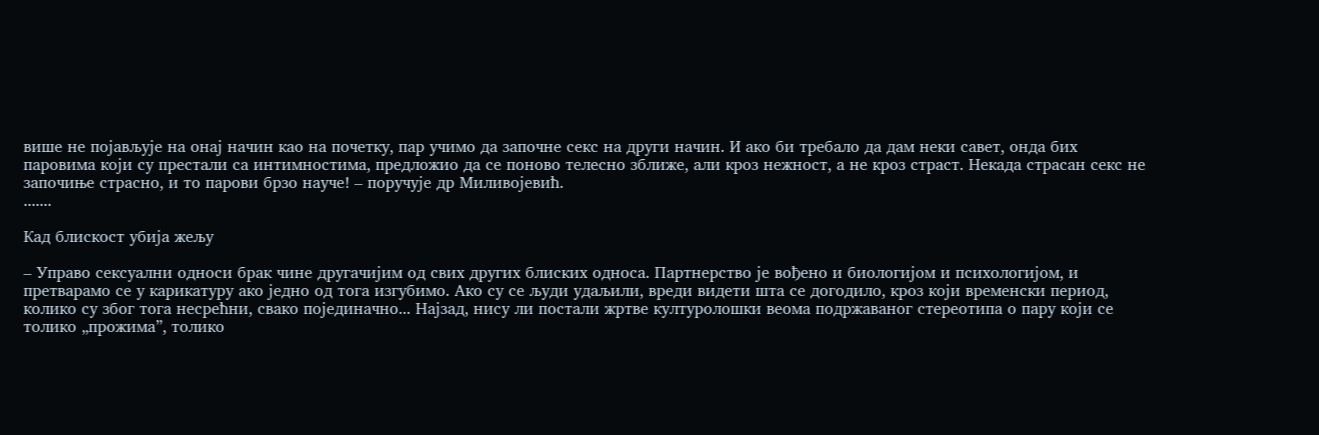више не појављује на онај начин као на почетку, пар учимо да започне секс на други начин. И ако би требало да дам неки савет, онда бих паровима који су престали са интимностима, предложио да се поново телесно зближе, али кроз нежност, а не кроз страст. Некада страсан секс не започиње страсно, и то парови брзо науче! – поручује др Миливојевић.
.......

Кад блискост убија жељу

– Управо сексуални односи брак чине другачијим од свих других блиских односа. Партнерство је вођено и биологијом и психологијом, и претварамо се у карикатуру ако једно од тога изгубимо. Ако су се људи удаљили, вреди видети шта се догодило, кроз који временски период, колико су због тога несрећни, свако појединачно... Најзад, нису ли постали жртве културолошки веома подржаваног стереотипа о пару који се толико „прожима”, толико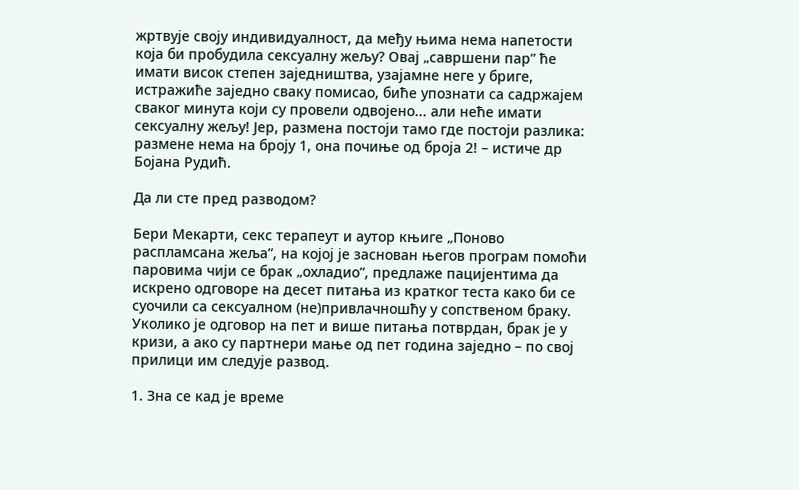жртвује своју индивидуалност, да међу њима нема напетости која би пробудила сексуалну жељу? Овај „савршени пар” ће имати висок степен заједништва, узајамне неге у бриге, истражиће заједно сваку помисао, биће упознати са садржајем сваког минута који су провели одвојено... али неће имати сексуалну жељу! Јер, размена постоји тамо где постоји разлика: размене нема на броју 1, она почиње од броја 2! – истиче др Бојана Рудић.

Да ли сте пред разводом?

Бери Мекарти, секс терапеут и аутор књиге „Поново распламсана жеља”, на којој је заснован његов програм помоћи паровима чији се брак „охладио”, предлаже пацијентима да искрено одговоре на десет питања из кратког теста како би се суочили са сексуалном (не)привлачношћу у сопственом браку. Уколико је одговор на пет и више питања потврдан, брак је у кризи, а ако су партнери мање од пет година заједно – по свој прилици им следује развод.

1. Зна се кад је време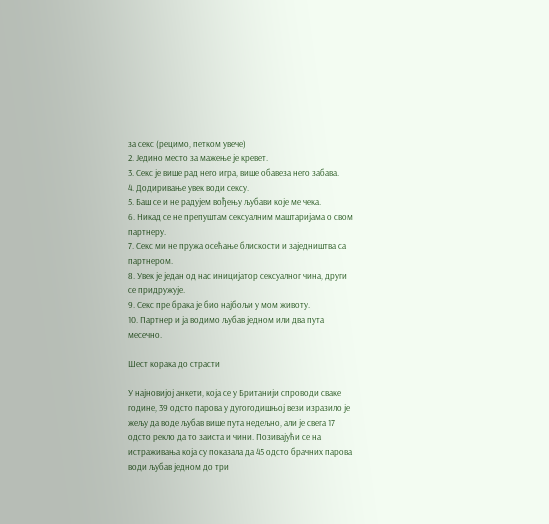за секс (рецимо, петком увече)
2. Једино место за мажење је кревет.
3. Секс је више рад него игра, више обавеза него забава.
4. Додиривање увек води сексу.
5. Баш се и не радујем вођењу љубави које ме чека.
6. Никад се не препуштам сексуалним маштаријама о свом партнеру.
7. Секс ми не пружа осећање блискости и заједништва са партнером.
8. Увек је један од нас иницијатор сексуалног чина, други се придружује.
9. Секс пре брака је био најбољи у мом животу.
10. Партнер и ја водимо љубав једном или два пута месечно.

Шест корака до страсти

У најновијој анкети, која се у Британији спроводи сваке године, 39 одсто парова у дугогодишњој вези изразило је жељу да воде љубав више пута недељно, али је свега 17 одсто рекло да то заиста и чини. Позивајући се на истраживања која су показала да 45 одсто брачних парова води љубав једном до три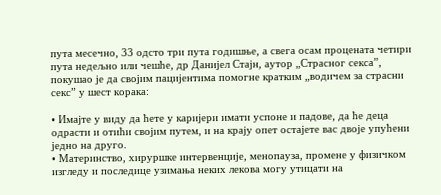пута месечно, 33 одсто три пута годишње, а свега осам процената четири пута недељно или чешће, др Данијел Стајн, аутор „Страсног секса”, покушао је да својим пацијентима помогне кратким „водичем за страсни секс” у шест корака:

• Имајте у виду да ћете у каријери имати успоне и падове, да ће деца одрасти и отићи својим путем, и на крају опет остајете вас двоје упућени једно на друго.
• Материнство, хируршке интервенције, менопауза, промене у физичком изгледу и последице узимања неких лекова могу утицати на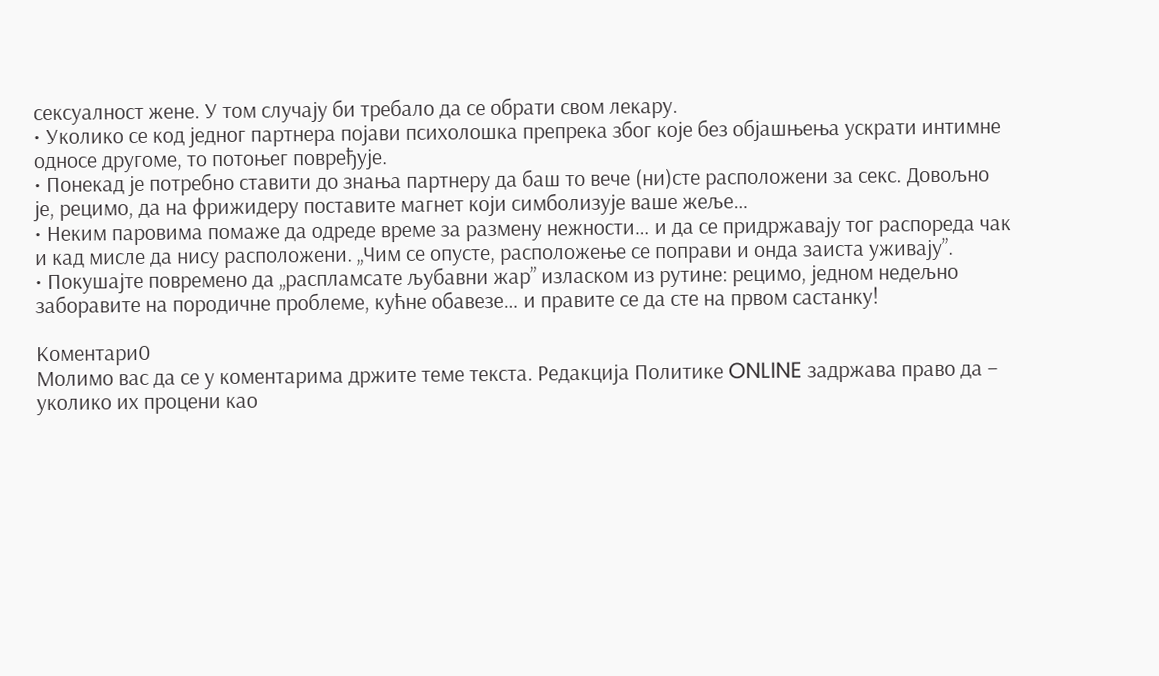сексуалност жене. У том случају би требало да се обрати свом лекару.
• Уколико се код једног партнера појави психолошка препрека због које без објашњења ускрати интимне односе другоме, то потоњег повређује.
• Понекад је потребно ставити до знања партнеру да баш то вече (ни)сте расположени за секс. Довољно је, рецимо, да на фрижидеру поставите магнет који симболизује ваше жеље…
• Неким паровима помаже да одреде време за размену нежности… и да се придржавају тог распореда чак и кад мисле да нису расположени. „Чим се опусте, расположење се поправи и онда заиста уживају”.
• Покушајте повремено да „распламсате љубавни жар” изласком из рутине: рецимо, једном недељно заборавите на породичне проблеме, кућне обавезе… и правите се да сте на првом састанку!

Коментари0
Молимо вас да се у коментарима држите теме текста. Редакција Политике ONLINE задржава право да – уколико их процени као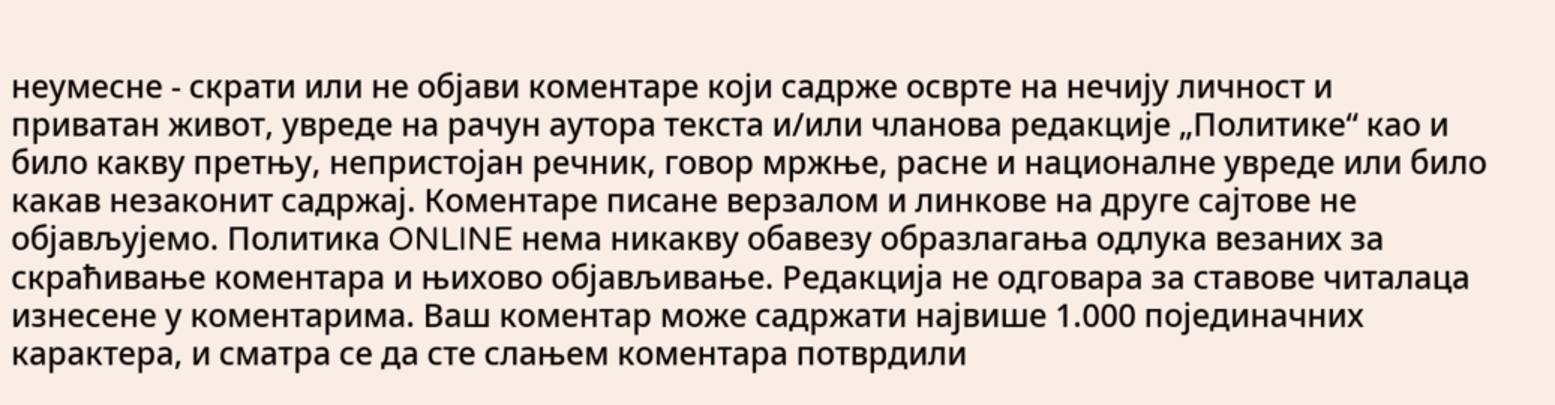неумесне - скрати или не објави коментаре који садрже осврте на нечију личност и приватан живот, увреде на рачун аутора текста и/или чланова редакције „Политике“ као и било какву претњу, непристојан речник, говор мржње, расне и националне увреде или било какав незаконит садржај. Коментаре писане верзалом и линкове на друге сајтове не објављујемо. Политика ONLINE нема никакву обавезу образлагања одлука везаних за скраћивање коментара и њихово објављивање. Редакција не одговара за ставове читалаца изнесене у коментарима. Ваш коментар може садржати највише 1.000 појединачних карактера, и сматра се да сте слањем коментара потврдили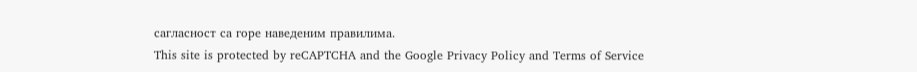сагласност са горе наведеним правилима.
This site is protected by reCAPTCHA and the Google Privacy Policy and Terms of Service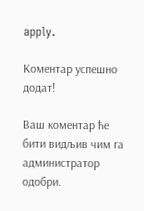apply.

Комeнтар успeшно додат!

Ваш комeнтар ћe бити видљив чим га администратор одобри.